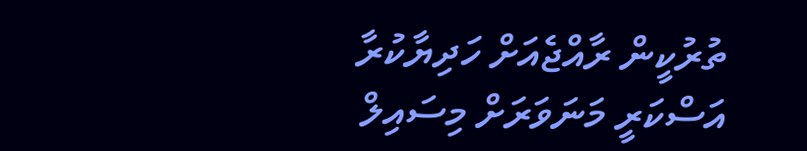ތުރުކީން ރާއްޖެއަށް ހަދިޔާކުރާ އަސްކަރީ މަނަވަރަށް މިސައިލް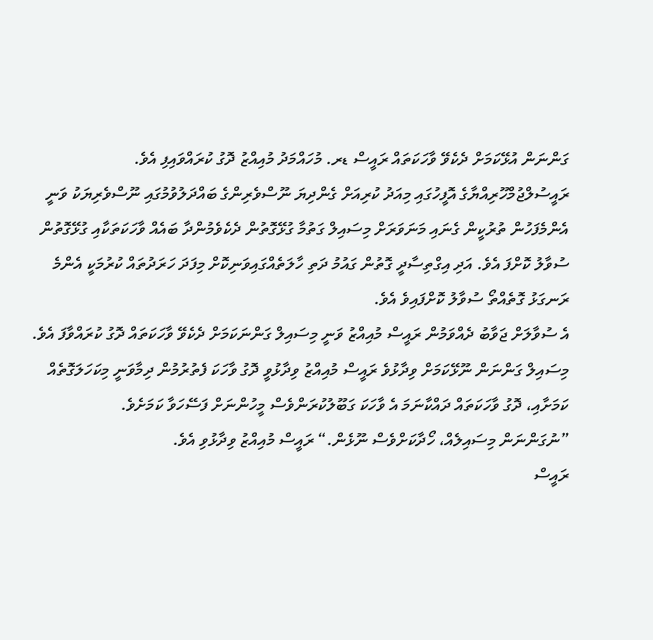ގަންނަން އުޅޭކަމަށް ދެކެވޭ ވާހަކަތައް ރައީސް ޑރ. މުހައްމަދު މުއިއްޒު ދޮގު ކުރައްވައިފި އެވެ.
ރައީސުލްޖުމްހޫރިއްޔާގެ އޮފީހުގައި މިއަދު ކުރިއަށް ގެންދިޔަ ނޫސްވެރިންގެ ބައްދަލުވުމުގައި ނޫސްވެރިޔަކު ވަނީ އެންމެފަހުން ތުރުކީން ގެނައި މަނަވަރަށް މިސައިލް ގަތުމާ ގުޅޭގޮތުން ދެކެވެމުންދާ ބައެއް ވާހަކަތަކާއި ގުޅޭގޮތުން ސުވާލު ކޮށްފަ އެވެ. އަދި އިގްތިސާދީ ގޮތުން ގައުމު ދަތި ހާލަތެއްގައިވަނިކޮށް މިފަދަ ހަރަދުތައް ކުރުމަކީ އެންމެ ރަނގަޅު ގޮތެއްތޯ ސުވާލު ކޮށްފައިވެ އެވެ.
އެ ސުވާލަށް ޖަވާބު ދެއްވަމުން ރައީސް މުއިއްޒު ވަނީ މިސައިލް ގަންނަކަމަށް ދެކެވޭ ވާހަކަތައް ދޮގު ކުރައްވާފަ އެވެ. މިސައިލް ގަންނަން ނޫޅޭކަމަށް ވިދާޅުވެ ރައީސް މުއިއްޒު ވިދާޅުވީ ދޮގު ވާހަކަ ފެތުރުމުން ދިމާވަނީ މިކަހަލަގޮތެއް ކަމަށާއި، ދޮގު ވާހަކަތައް ދައްކާނަމަ އެ ވާހަކަ ގަބޫލުކުރަންވެސް މީހުންނަށް ފަސޭހަވާ ކަމަށެވެ.
”ނުގަންނަން މިސައިލެއް، ހޯދާކަށްވެސް ނޫޅެން.“ ރައީސް މުއިއްޒު ވިދާޅުވި އެވެ.
ރައީސް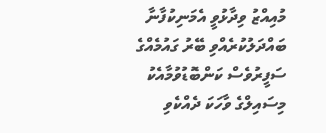މުއިއްޒު ވިދާޅުވީ އެމަނިކުފާނާ ބައްދަލުކުރެއްވި ބޭރު ގައުމެއްގެ ސަފީރުވެސް ކަންބޮޑުވުމާއެކު މިސައިލްގެ ވާހަކަ ދެއްކެވި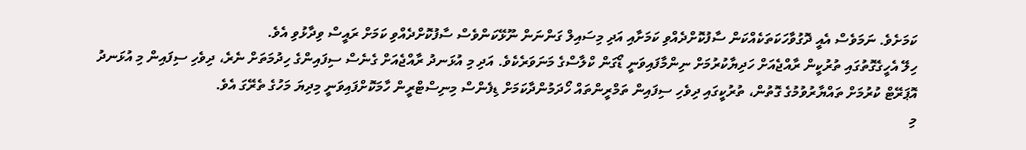ކަމަށެވެ. ނަމަވެސް އެއީ ދޮގުވާހަކަތަކެއްކަން ސާފުކޮށްދެއްވި ކަމަށާއި އަދި މިސައިލް ގަންނަން ނޫޅޭކަންވެސް ސާފުކޮށްދެއްވި ކަމަށް ރައީސް ވިދާޅުވި އެވެ.
ހިލޭ އެހީގެގޮތުގައި ތުރުކީން ރާއްޖެއަށް ހަދިޔާކުރުމަށް ނިންމާފައިވަނީ ޑޯގަން ކްލާސްގެ މަނަވަރެކެވެ. އަދި މި އުޅަނދު ރާއްޖެއަށް ގެނެސް ސިފައިންގެ ހިދުމަތަށް ނެރެ، ދިވެހި ސިފައިން މި އުޅަނދު އޮޕަރޭޓް ކުރުމަށް ތައްޔާރުވުމުގެ ގޮތުން، ތުރުކީގައި ދިވެހި ސިފައިން ތަމްރީންތައް ހޯދަމުންދާކަމަށް ޑިފެންސް މިނިސްޓްރީން ހާމަކޮށްފައިވަނީ މިދިޔަ މަހުގެ ތެރޭގަ އެވެ.
މި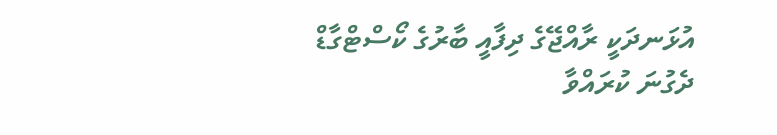އުޅަނދަކީ ރާއްޖޭގެ ދިފާއީ ބާރުގެ ކޯސްޓްގާޑް ދެގުނަ ކުރައްވާ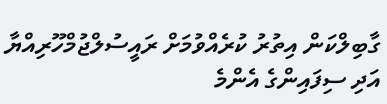ގާބިލްކަން އިތުރު ކުރެއްވުމަށް ރައީސުލްޖުމްހޫރިއްޔާ އަދި ސިފައިންގެ އެންމެ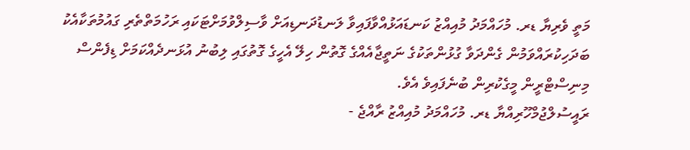މަތީ ވެރިޔާ ޑރ. މުހައްމަދު މުއިއްޒު ކަނޑައަޅުއްވާފައިވާ ލަނޑުދަނޑިއަށް ވާސިލްވުމަށްޓަކައި ރަހުމަތްތެރި ގައުމުތަކާއެކު ބަދަހިކުރައްވަމުން ގެންދަވާ ގުޅުންތަކުގެ ނަތީޖާއެއްގެ ގޮތުން ހިލޭ އެހީގެ ގޮތުގައި ލިބުނު އުޅަނދެއްކަމަށް ޑިފެންސް މިނިސްޓްރީން މީގެކުރިން ބުނެފައިވެ އެވެ.
ރައީސުލްޖުމްހޫރިއްޔާ ޑރ. މުހައްމަދު މުއިއްޒު ރާއްޖެ -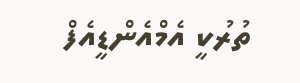ތުރުކީ އެމްއެންޑީއެފް